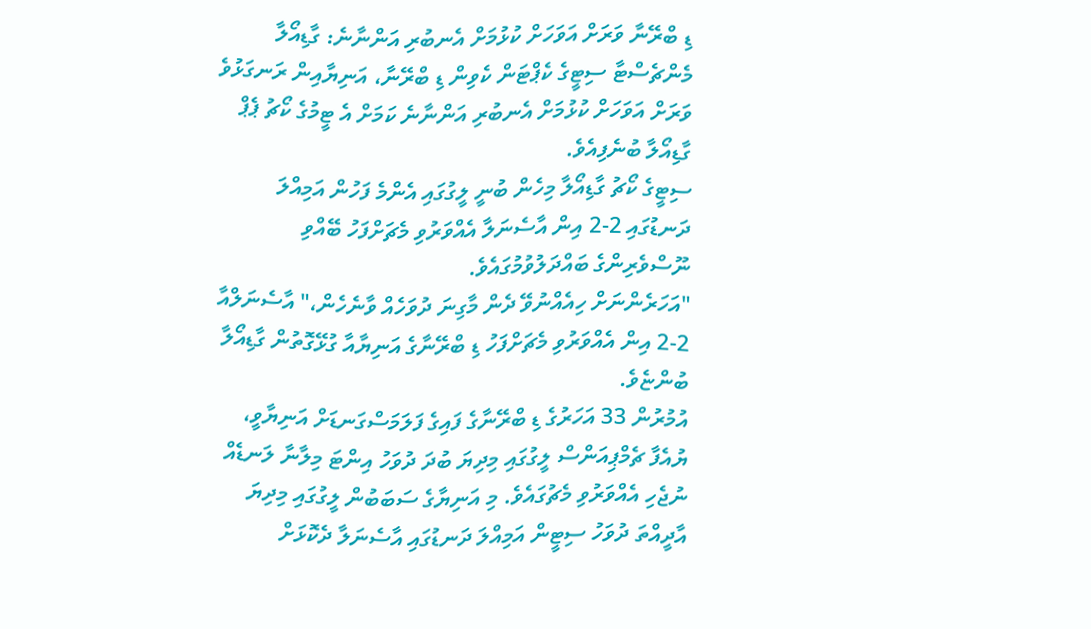ޑި ބްރޭނާ ވަރަށް އަވަހަށް ކުޅުމަށް އެނބުރި އަންނާނެ: ގާޑިއޯލާ
މެންޗެސްޓާ ސިޓީގެ ކެޕްޓަން ކެވިން ޑި ބްރޭނާ، އަނިޔާއިން ރަނގަޅުވެ ވަރަށް އަވަހަށް ކުޅުމަށް އެނބުރި އަންނާނެ ކަމަށް އެ ޓީމުގެ ކޯޗު ޕެޕް ގާޑިއޯލާ ބުނެފިއެވެ.
ސިޓީގެ ކޯޗު ގާޑިއޯލާ މިހެން ބުނީ ލީގުގައި އެންމެ ފަހުން އަމިއްލަ ދަނޑުގައި 2-2 އިން އާސެނަލާ އެއްވަރުވި މެޗަށްފަހު ބޭއްވި ނޫސްވެރިންގެ ބައްދަލުވުމުގައެވެ.
"އަހަރެންނަށް ހިއެއްނުވޭ ދެން މާގިނަ ދުވަހެއް ވާނެހެން،" އާސެނަލްއާ 2-2 އިން އެއްވަރުވި މެޗަށްފަހު ޑި ބްރޭނާގެ އަނިޔާއާ ގުޅޭގޮތުން ގާޑިއޯލާ ބުންޏެވެ.
އުމުރުން 33 އަހަރުގެ ޑި ބްރޭނާގެ ފައިގެ ފަލަމަސްގަނޑަށް އަނިޔާވީ، ޔުއެފާ ޗެމްޕިއަންސް ލީގުގައި މިދިޔަ ބުދަ ދުވަހު އިންޓަ މިލާނާ ލަނޑެއް ނުޖެހި އެއްވަރުވި މެޗުގައެވެ. މި އަނިޔާގެ ސަބަބުން ލީގުގައި މިދިޔަ އާދީއްތަ ދުވަހު ސިޓީން އަމިއްލަ ދަނޑުގައި އާސެނަލާ ދެކޮޅަށް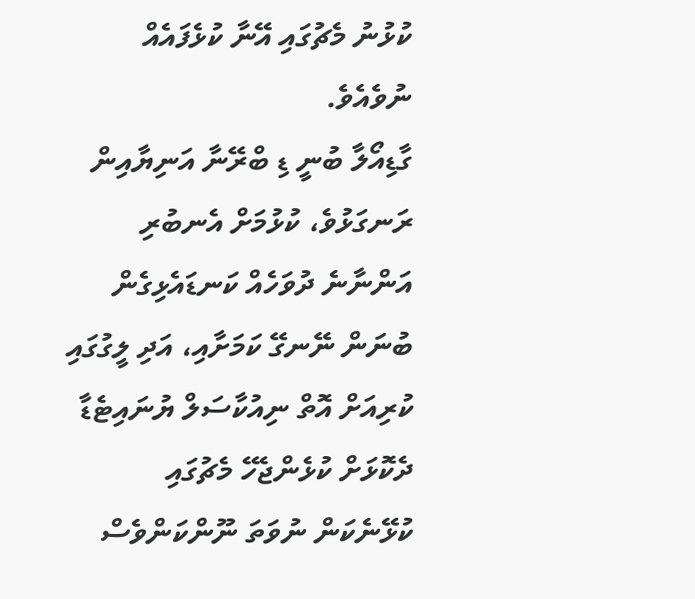ކުޅުނު މެޗުގައި އޭނާ ކުޅެފައެއް ނުވެއެވެ.
ގާޑިއޯލާ ބުނީ ޑި ބްރޭނާ އަނިޔާއިން ރަނގަޅުވެ، ކުޅުމަށް އެނބުރި އަންނާނެ ދުވަހެއް ކަނޑައެޅިގެން ބުނަން ނޭނގޭ ކަމަށާއި، އަދި ލީގުގައި ކުރިއަށް އޮތް ނިއުކާސަލް ޔުނައިޓެޑާ ދެކޮޅަށް ކުޅެންޖެހޭ މެޗުގައި ކުޅޭނެކަން ނުވަތަ ނޫންކަންވެސް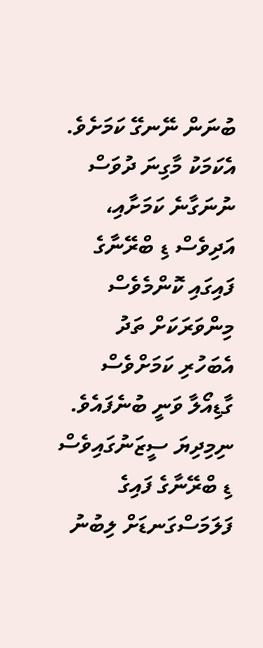ބުނަން ނޭނގޭ ކަމަށެވެ.
އެކަމަކު މާގިނަ ދުވަސް ނުނަގާނެ ކަމަށާއި، އަދިވެސް ޑި ބްރޭނާގެ ފައިގައި ކޮންމެވެސް މިންވަރަކަށް ތަދު އެބަހުރި ކަމަށްވެސް ގާޑިއޯލާ ވަނީ ބުނެފައެވެ.
ނިމިދިޔަ ސީޒަނުގައިވެސް ޑި ބްރޭނާގެ ފައިގެ ފަލަމަސްގަނޑަށް ލިބުނު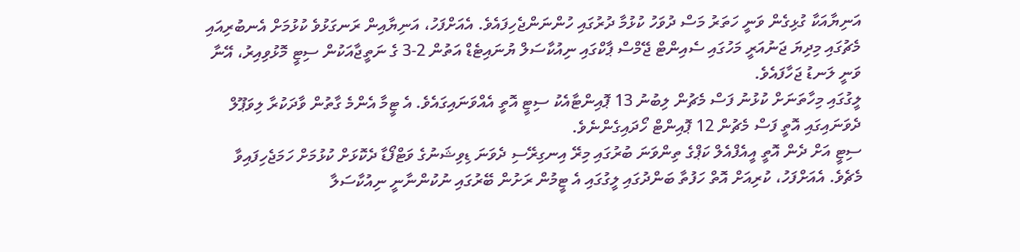އަނިޔާއަކާ ގުޅިގެން ވަނީ ހަތަރު މަސް ދުވަހު ކުޅުމާ ދުރުގައި ހުންނަންޖެހިފައެވެ. އެއަށްފަހު، އަނިޔާއިން ރަނގަޅުވެ ކުޅުމަށް އެނބުރިއައި މެޗުގައި މިދިޔަ ޖަނުއަރީ މަހުގައި ސެއިންޓް ޖޭމްސް ޕާކްގައި ނިއުކާސަލް ޔުނައިޓެޑް އަތުން 2-3 ގެ ނަތީޖާއަކުން ސިޓީ މޮޅުވިއިރު، އޭނާ ވަނީ ލަނޑު ޖަހާފައެވެ.
ލީގުގައި މިހާތަނަށް ކުޅުނު ފަސް މެޗުން ލިބުނު 13 ޕޮއިންޓާއެކު ސިޓީ އޮތީ އެއްވަނައިގައެވެ. އެ ޓީމާ އެންމެ ގާތުން ވާދަކުރާ ލިވަޕޫލް ދެވަނައިގައި އޮތީ ފަސް މެޗުން 12 ޕޮއިންޓް ހޯދައިގެންނެވެ.
ސިޓީ އަށް ދެން އޮތީ އީއެފްއެލް ކަޕްގެ ތިންވަނަ ބުރުގައި މިރޭ އިނގިރޭސި ދެވަނަ ޑިވިޝަނުގެ ވަޓްފޯޑާ ދެކޮޅަށް ކުޅުމަށް ހަމަޖެހިފައިވާ މެޗެވެ. އެއަށްފަހު، ކުރިއަށް އޮތް ހަފުތާ ބަންދުގައި ލީގުގައި އެ ޓީމުން ރަށުން ބޭރުގައި ނުކުންނާނީ ނިއުކާސަލާ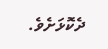ދެކޮޅަށެވެ.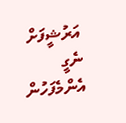އަރުޝީފަށް ނެގީ
އެންމެފަހުން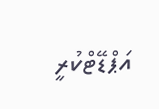އަޕްޑޭޓްކުރީ